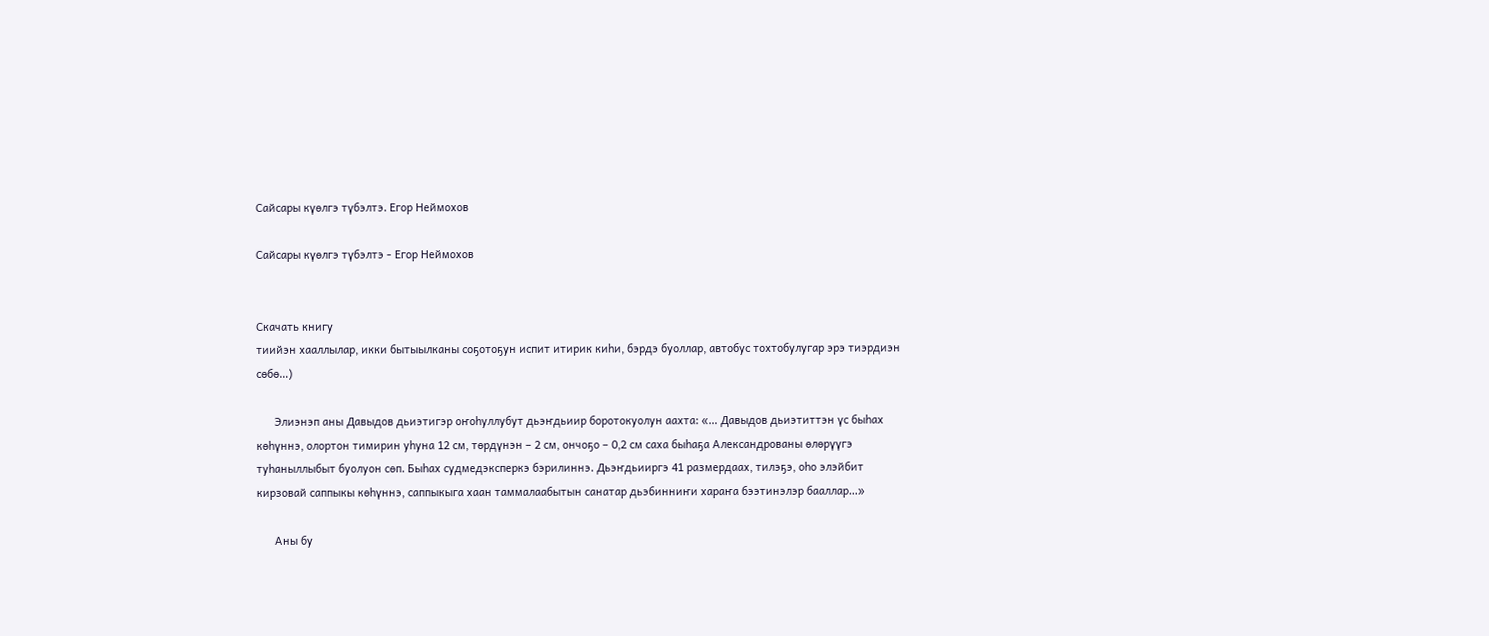Сайсары күөлгэ түбэлтэ. Егор Неймохов

Сайсары күөлгэ түбэлтэ - Егор Неймохов


Скачать книгу
тиийэн хааллылар, икки бытыылканы соҕотоҕун испит итирик киһи, бэрдэ буоллар, автобус тохтобулугар эрэ тиэрдиэн сөбө…)

      Элиэнэп аны Давыдов дьиэтигэр оҥоһуллубут дьэҥдьиир боротокуолун аахта: «… Давыдов дьиэтиттэн үс быһах көһүннэ, олортон тимирин уһуна 12 см, төрдүнэн – 2 см, ончоҕо – 0,2 см саха быһаҕа Александрованы өлөрүүгэ туһаныллыбыт буолуон сөп. Быһах судмедэксперкэ бэрилиннэ. Дьэҥдьииргэ 41 размердаах, тилэҕэ, оһо элэйбит кирзовай саппыкы көһүннэ, саппыкыга хаан таммалаабытын санатар дьэбинниҥи хараҥа бээтинэлэр бааллар…»

      Аны бу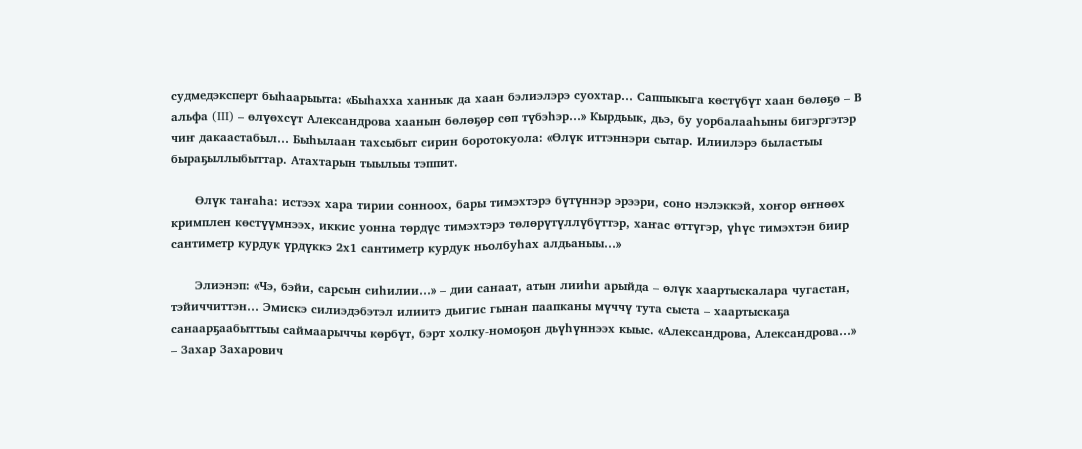судмедэксперт быһаарыыта: «Быһахха ханнык да хаан бэлиэлэрэ суохтар… Саппыкыга көстүбүт хаан бөлөҕө – В альфа (III) – өлүөхсүт Александрова хаанын бөлөҕөр сөп түбэһэр…» Кырдьык, дьэ, бу уорбалааһыны бигэргэтэр чиҥ дакаастабыл… Быһылаан тахсыбыт сирин боротокуола: «Өлүк иттэннэри сытар. Илиилэрэ быластыы быраҕыллыбыттар. Атахтарын тыылыы тэппит.

      Өлүк таҥаһа: истээх хара тирии сонноох, бары тимэхтэрэ бүтүннэр эрээри, соно нэлэккэй, хоҥор өҥнөөх кримплен көстүүмнээх, иккис уонна төрдүс тимэхтэрэ төлөрүтүллүбүттэр, хаҥас өттүгэр, үһүс тимэхтэн биир сантиметр курдук үрдүккэ 2х1 сантиметр курдук ньолбуһах алдьаныы…»

      Элиэнэп: «Чэ, бэйи, сарсын сиһилии…» – дии санаат, атын лииһи арыйда – өлүк хаартыскалара чугастан, тэйиччиттэн… Эмискэ силиэдэбэтэл илиитэ дьигис гынан паапканы мүччү тута сыста – хаартыскаҕа санаарҕаабыттыы саймаарыччы көрбүт, бэрт холку-номоҕон дьүһүннээх кыыс. «Александрова, Александрова…» – Захар Захарович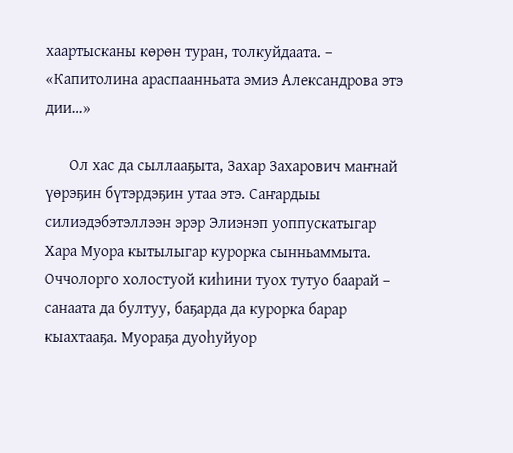хаартысканы көрөн туран, толкуйдаата. – «Капитолина араспаанньата эмиэ Александрова этэ дии…»

      Ол хас да сыллааҕыта, Захар Захарович маҥнай үөрэҕин бүтэрдэҕин утаа этэ. Саҥардыы силиэдэбэтэллээн эрэр Элиэнэп уоппускатыгар Хара Муора кытылыгар курорка сынньаммыта. Оччолорго холостуой киһини туох тутуо баарай – санаата да бултуу, баҕарда да курорка барар кыахтааҕа. Муораҕа дуоһуйуор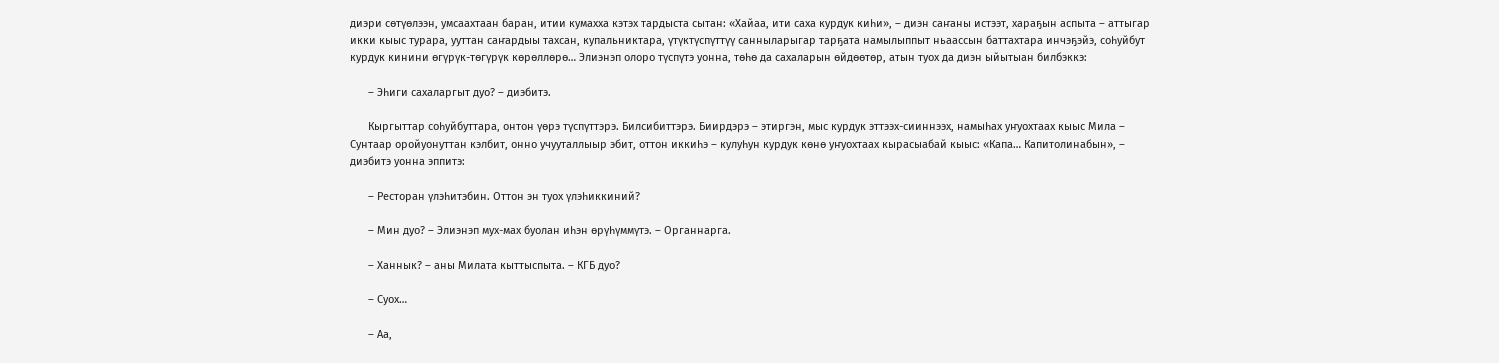диэри сөтүөлээн, умсаахтаан баран, итии кумахха кэтэх тардыста сытан: «Хайаа, ити саха курдук киһи», – диэн саҥаны истээт, хараҕын аспыта – аттыгар икки кыыс турара, ууттан саҥардыы тахсан, купальниктара, үтүктүспүттүү санныларыгар тарҕата намылыппыт ньаассын баттахтара инчэҕэйэ, соһуйбут курдук кинини өгүрүк-төгүрүк көрөллөрө… Элиэнэп олоро түспүтэ уонна, төһө да сахаларын өйдөөтөр, атын туох да диэн ыйытыан билбэккэ:

      – Эһиги сахаларгыт дуо? – диэбитэ.

      Кыргыттар соһуйбуттара, онтон үөрэ түспүттэрэ. Билсибиттэрэ. Биирдэрэ – этиргэн, мыс курдук эттээх-сииннээх, намыһах уҥуохтаах кыыс Мила – Сунтаар оройуонуттан кэлбит, онно учууталлыыр эбит, оттон иккиһэ – кулуһун курдук көнө уҥуохтаах кырасыабай кыыс: «Капа… Капитолинабын», – диэбитэ уонна эппитэ:

      – Ресторан үлэһитэбин. Оттон эн туох үлэһиккиний?

      – Мин дуо? – Элиэнэп мух-мах буолан иһэн өрүһүммүтэ. – Органнарга.

      – Ханнык? – аны Милата кыттыспыта. – КГБ дуо?

      – Суох…

      – Аа,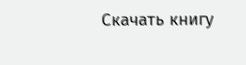Скачать книгу